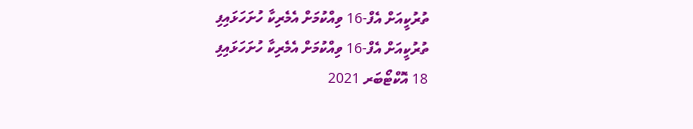ތުރުކީއަށް އެފް-16 ވިއްކުމަށް އެމެރިކާ ހުށަހަޅައިފި
ތުރުކީއަށް އެފް-16 ވިއްކުމަށް އެމެރިކާ ހުށަހަޅައިފި
18 އޮކްޓޯބަރ 2021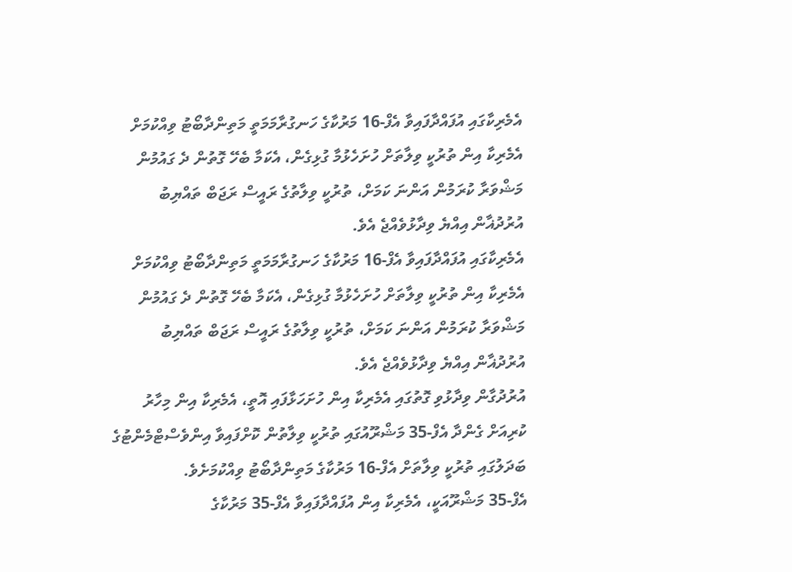އެމެރިކާގައި އުފައްދާފައިވާ އެފް-16 މަރުކާގެ ހަނގުރާމަމަތީ މަތިންދާބޯޓު ވިއްކުމަށް އެމެރިކާ އިން ތުރުކީ ވިލާތަށް ހުށަހެޅުމާ ގުޅިގެން، އެކަމާ ބެހޭ ގޮތުން ދެ ގައުމުން މަޝްވަރާ ކުރަމުން އަންނަ ކަމަށް، ތުރުކީ ވިލާތުގެ ރައީސް ރަޖަބް ތައްޔިބު އުރުދުޣާން އިއްޔެ ވިދާޅުވެއްޖެ އެވެ.
އެމެރިކާގައި އުފައްދާފައިވާ އެފް-16 މަރުކާގެ ހަނގުރާމަމަތީ މަތިންދާބޯޓު ވިއްކުމަށް އެމެރިކާ އިން ތުރުކީ ވިލާތަށް ހުށަހެޅުމާ ގުޅިގެން، އެކަމާ ބެހޭ ގޮތުން ދެ ގައުމުން މަޝްވަރާ ކުރަމުން އަންނަ ކަމަށް، ތުރުކީ ވިލާތުގެ ރައީސް ރަޖަބް ތައްޔިބު އުރުދުޣާން އިއްޔެ ވިދާޅުވެއްޖެ އެވެ.
އުރުދުގާން ވިދާޅުވި ގޮތުގައި އެމެރިކާ އިން ހުށަހަޅާފައި އޮތީ، އެމެރިކާ އިން މިހާރު ކުރިއަށް ގެންދާ އެފް-35 މަޝްރޫއުގައި ތުރުކީ ވިލާތުން ކޮށްފައިވާ އިންވެސްޓްމެންޓުގެ ބަދަލުގައި ތުރުކީ ވިލާތަށް އެފް-16 މަރުކާގެ މަތިންދާބޯޓު ވިއްކުމަށެވެ.
އެފް-35 މަޝްރޫއަކީ، އެމެރިކާ އިން އުފައްދާފައިވާ އެފް-35 މަރުކާގެ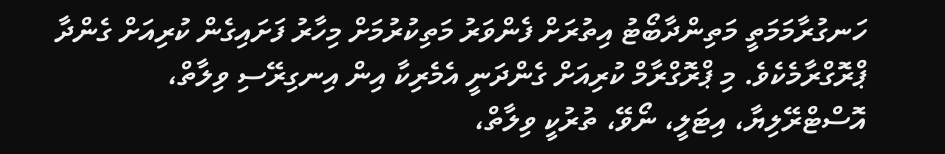ހަނގުރާމަމަތީ މަތިންދާބޯޓު އިތުރަށް ފެންވަރު މަތިކުރުމަށް މިހާރު ފަށައިގެން ކުރިއަށް ގެންދާ ޕްރޮގްރާމެކެވެ. މި ޕްރޮގްރާމް ކުރިއަށް ގެންދަނީ އެމެރިކާ އިން އިނގިރޭސި ވިލާތް، އޮސްޓްރޭލިޔާ، އިޓަލީ، ނޯވޭ، ތުރުކީ ވިލާތް،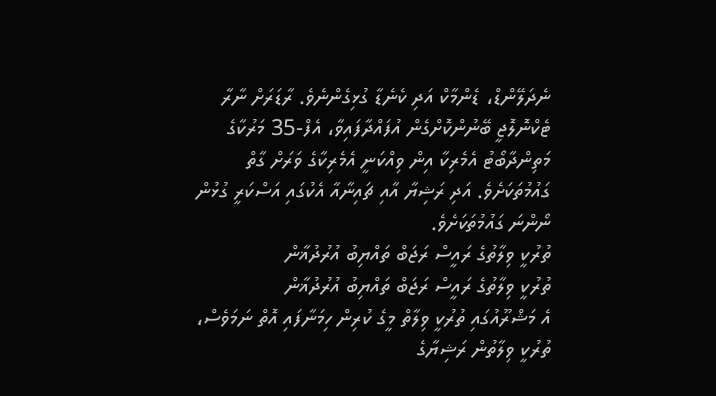ނެދަލޭންޑް، ޑެންމާކް އަދި ކެނެޑާ ގުޅިގެންނެވެ. ރާޑަރަށް ނާރާ ޓެކްނޮލޮޖީ ބޭނުންކޮށްގެން އުފައްދާފައިވާ، އެފް-35 މަރުކާގެ މަތިންދާބޯޓު އެމެރިކާ އިން ވިއްކަނީ އެމެރިކާގެ ވަރަށް ގާތް ގައުމުތަކަށެވެ. އަދި ރަޝިޔާ އާއި ޗައިނާއާ އެކުގައި އަސްކަރީ ގުޅުން ނޯންނަ ގައުމުތަކަށެވެ.
ތުރުކީ ވިލާތުގެ ރައީސް ރަޖަބް ތައްޔިބު އުރުދުޣާން
ތުރުކީ ވިލާތުގެ ރައީސް ރަޖަބް ތައްޔިބު އުރުދުޣާން
އެ މަޝްރޫއުގައި ތުރުކީ ވިލާތް މީގެ ކުރިން ހިމަނާފައި އޮތް ނަމަވެސް، ތުރުކީ ވިލާތުން ރަޝިޔާގެ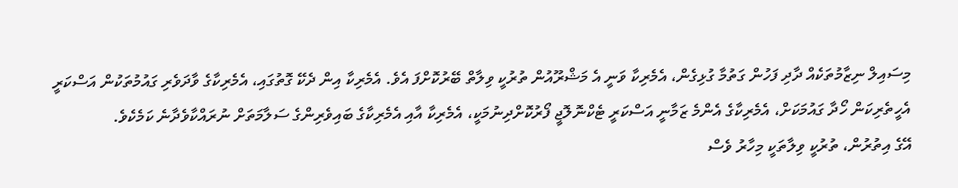މިސައިލް ނިޒާމުތަކެއް ދާދި ފަހުން ގަތުމާ ގުޅިގެން، އެމެރިކާ ވަނީ އެ މަޝްރޫއުން ތުރުކީ ވިލާތް ބޭރުކޮށްފަ އެވެ. އެމެރިކާ އިން ދެކޭ ގޮތުގައި، އެމެރިކާގެ ވާދަވެރި ގައުމުތަކުން އަސްކަރީ އެހީތެރިކަން ހޯދާ ގައުމަކަށް، އެމެރިކާގެ އެންމެ ޒަމާނީ އަސްކަރީ ޓެކްނޮލޮޖީ ފޯރުކޮށްދިނުމަކީ، އެމެރިކާ އާއި އެމެރިކާގެ ބައިވެރިންގެ ސަލާމަތަށް ނުރައްކާވެދާނެ ކަމެކެވެ.
އޭގެ އިތުރުން، ތުރުކީ ވިލާތަކީ މިހާރު ވެސް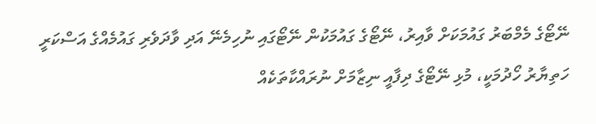ނޭޓޯގެ މެމްބަރު ގައުމަކަށް ވާއިރު، ނޭޓޯގެ ގައުމަކުން ނޭޓޯގައި ނުހިމެނޭ އަދި ވާދަވެރި ގައުމެއްގެ އަސްކަރީ ހަތިޔާރު ހޯދުމަކީ، މުޅި ނޭޓޯގެ ދިފާއީ ނިޒާމަށް ނުރައްކާތަކެއް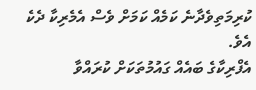ކުރިމަތިވެދާނެ ކަމެއް ކަމަށް ވެސް އެމެރިކާ ދެކެ އެވެ.
އެފްރިކާގެ ބައެއް ގައުމުތަކަށް ކުރައްވާ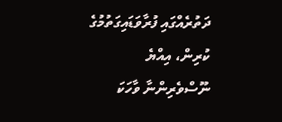ދަތުރެއްގައި ފުރާވަޑައިގަތުމުގެ ކުރިން، އިއްޔެ ނޫސްވެރިންނާ ވާހަކަ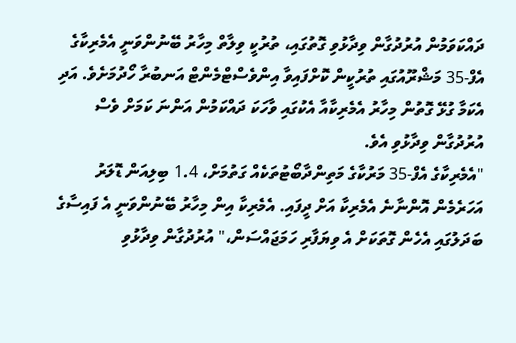ދައްކަވަމުން އުރުދުގާން ވިދާޅުވި ގޮތުގައި، ތުރުކީ ވިލާތް މިހާރު ބޭނުންވަނީ އެމެރިކާގެ އެފް-35 މަޝްރޫއުގައި ތުރުކީން ކޮށްފައިވާ އިންވެސްޓްމެންޓް އަނބުރާ ހޯދުމަށެވެ. އަދި އެކަމާ ގުޅޭ ގޮތުން މިހާރު އެމެރިކާއާ އެކުގައި ވާހަކަ ދައްކަމުން އަންނަ ކަމަށް ވެސް އުރުދުގާން ވިދާޅުވި އެވެ.
"އެމެރިކާގެ އެފް-35 މަރުކާގެ މަތިންދާބޯޓުތަކެއް ގަތުމަށް، 1.4 ބިލިއަން ޑޮލަރު އަހަރެމެން އޮންނާނެ އެމެރިކާ އަށް ދީފައި. އެމެރިކާ އިން މިހާރު ބޭނުންވަނީ އެ ފައިސާގެ ބަދަލުގައި އެހެން ގޮތަކަށް އެ ވިޔަފާރި ހަމަޖައްސަން،" އުރުދުގާން ވިދާޅުވި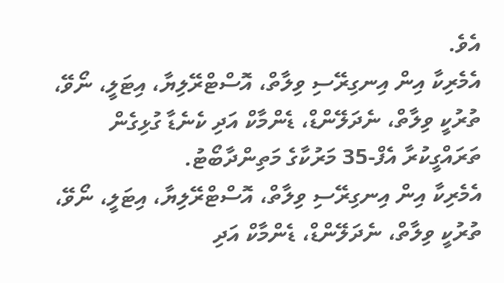އެވެ.
އެމެރިކާ އިން އިނގިރޭސި ވިލާތް، އޮސްޓްރޭލިޔާ، އިޓަލީ، ނޯވޭ، ތުރުކީ ވިލާތް، ނެދަލޭންޑް، ޑެންމާކް އަދި ކެނެޑާ ގުޅިގެން ތަރައްގީކުރާ އެފް-35 މަރުކާގެ މަތިންދާބޯޓު.
އެމެރިކާ އިން އިނގިރޭސި ވިލާތް، އޮސްޓްރޭލިޔާ، އިޓަލީ، ނޯވޭ، ތުރުކީ ވިލާތް، ނެދަލޭންޑް، ޑެންމާކް އަދި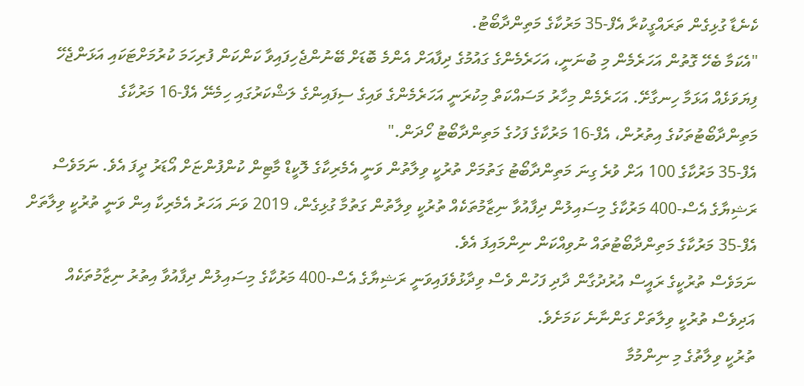ކެނެޑާ ގުޅިގެން ތަރައްގީކުރާ އެފް-35 މަރުކާގެ މަތިންދާބޯޓު.
"އެކަމާ ބެހޭ ގޮތުން އަހަރެމެން މި ބުނަނީ، އަހަރެމެންގެ ގައުމުގެ ދިފާއަށް އެންމެ ބޮޑަށް ބޭނުންޖެހިފައިވާ ކަންކަން ފުރިހަމަ ކުރުމަށްޓަކައި އަޅަންޖެހޭ ފިޔަވަޅެއް އަޅަމާ ހިނގާށޭ. އަހަރެމެން މިހާރު މަސައްކަތް މިކުރަނީ އަހަރެމެންގެ ވައިގެ ސިފައިންގެ ލަޝްކަރުގައި ހިމެނޭ އެފް-16 މަރުކާގެ މަތިންދާބޯޓުތަކުގެ އިތުރުން، އެފް-16 މަރުކާގެ ފަހުގެ މަތިންދާބޯޓު ހޯދަން."
އެފް-35 މަރުކާގެ 100 އަށް ވުރެ ގިނަ މަތިންދާބޯޓު ގަތުމަށް ތުރުކީ ވިލާތުން ވަނީ އެމެރިކާގެ ލޮކީޑް މާޓިން ކުންފުންޏަށް އޯޑަރު ދީފަ އެވެ. ނަމަވެސް ރަޝިޔާގެ އެސް-400 މަރުކާގެ މިސައިލުން ދިފާއުވާ ނިޒާމުތަކެއް ތުރުކީ ވިލާތުން ގަތުމާ ގުޅިގެން، 2019 ވަނަ އަހަރު އެމެރިކާ އިން ވަނީ ތުރުކީ ވިލާތަށް އެފް-35 މަރުކާގެ މަތިންދާބޯޓުތައް ނުވިއްކަން ނިންމައިފަ އެވެ.
ނަމަވެސް ތުރުކީގެ ރައީސް އުރުދުގާން ދާދި ފަހުން ވެސް ވިދާޅުވެފައިވަނީ ރަޝިޔާގެ އެސް-400 މަރުކާގެ މިސައިލުން ދިފާއުވާ އިތުރު ނިޒާމުތަކެއް އަދިވެސް ތުރުކީ ވިލާތަށް ގަންނާނެ ކަމަށެވެ.
ތުރުކީ ވިލާތުގެ މި ނިންމުމާ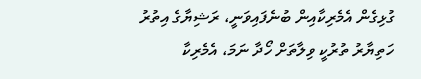ގުޅިގެން އެމެރިކާއިން ބުނެފައިވަނީ، ރަޝިޔާގެ އިތުރު ހަތިޔާރު ތުރުކީ ވިލާތަށް ހޯދާ ނަމަ، އެމެރިކާ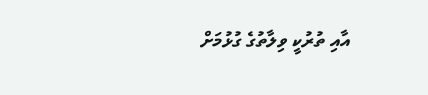އާއި ތުރުކީ ވިލާތުގެ ގުޅުމަށް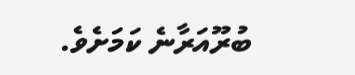ބުރޫއަރާނެ ކަމަށެވެ.